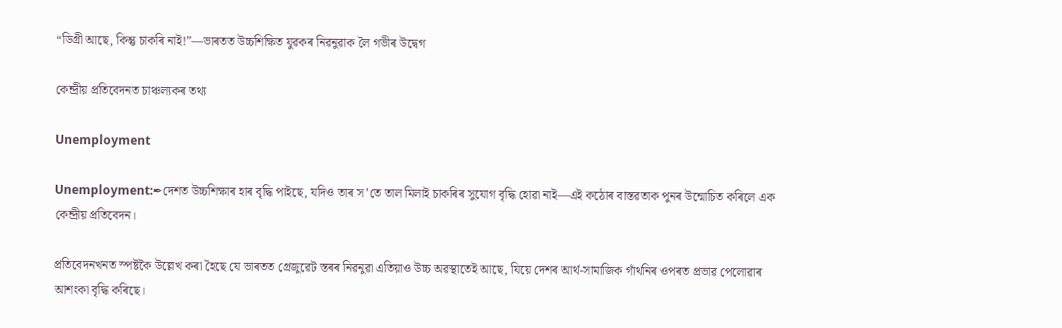“ডিগ্ৰী আছে, কিন্তু চাকৰি নাই!”—ভাৰতত উচ্চশিক্ষিত যুৱকৰ নিৱনুৱাক লৈ গভীৰ উদ্বেগ

কেন্দ্ৰীয় প্ৰতিবেদনত চাঞ্চল্যকৰ তথ্য

Unemployment

Unemployment:✒দেশত উচ্চশিক্ষাৰ হাৰ বৃদ্ধি পাইছে, যদিও তাৰ স’তে তাল মিলাই চাকৰিৰ সুযোগ বৃদ্ধি হোৱা নাই—এই কঠোৰ বাস্তৱতাক পুনৰ উন্মোচিত কৰিলে এক কেন্দ্ৰীয় প্ৰতিবেদন।

প্ৰতিবেদনখনত স্পষ্টকৈ উল্লেখ কৰা হৈছে যে ভাৰতত গ্ৰেজুৱেট স্তৰৰ নিৱনুৱা এতিয়াও উচ্চ অৱস্থাতেই আছে, যিয়ে দেশৰ আৰ্থ-সামাজিক গাঁথনিৰ ওপৰত প্ৰভাৱ পেলোৱাৰ আশংকা বৃদ্ধি কৰিছে।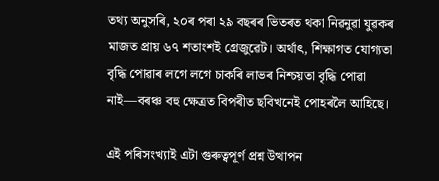তথ্য অনুসৰি, ২০ৰ পৰা ২৯ বছৰৰ ভিতৰত থকা নিৱনুৱা যুৱকৰ মাজত প্ৰায় ৬৭ শতাংশই গ্ৰেজুৱেট। অৰ্থাৎ, শিক্ষাগত যোগ্যতা বৃদ্ধি পোৱাৰ লগে লগে চাকৰি লাভৰ নিশ্চয়তা বৃদ্ধি পোৱা নাই—বৰঞ্চ বহু ক্ষেত্ৰত বিপৰীত ছবিখনেই পোহৰলৈ আহিছে।

এই পৰিসংখ্যাই এটা গুৰুত্বপূৰ্ণ প্ৰশ্ন উত্থাপন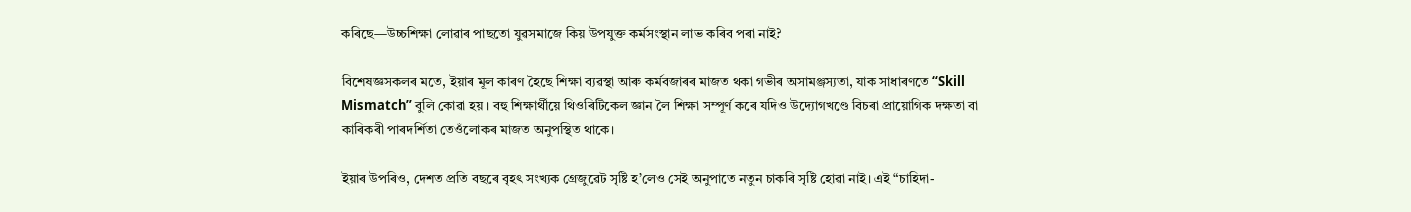কৰিছে—উচ্চশিক্ষা লোৱাৰ পাছতো যুৱসমাজে কিয় উপযুক্ত কৰ্মসংস্থান লাভ কৰিব পৰা নাই?

বিশেষজ্ঞসকলৰ মতে, ইয়াৰ মূল কাৰণ হৈছে শিক্ষা ব্যৱস্থা আৰু কৰ্মবজাৰৰ মাজত থকা গভীৰ অসামঞ্জস্যতা, যাক সাধাৰণতে “Skill Mismatch” বুলি কোৱা হয়। বহু শিক্ষাৰ্থীয়ে থিওৰিটিকেল জ্ঞান লৈ শিক্ষা সম্পূৰ্ণ কৰে যদিও উদ্যোগখণ্ডে বিচৰা প্ৰায়োগিক দক্ষতা বা কাৰিকৰী পাৰদৰ্শিতা তেওঁলোকৰ মাজত অনুপস্থিত থাকে।

ইয়াৰ উপৰিও, দেশত প্ৰতি বছৰে বৃহৎ সংখ্যক গ্ৰেজুৱেট সৃষ্টি হ’লেও সেই অনুপাতে নতুন চাকৰি সৃষ্টি হোৱা নাই। এই “চাহিদা-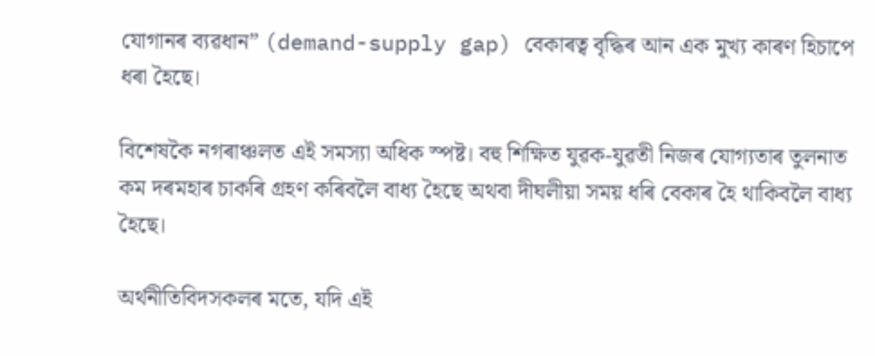যোগানৰ ব্যৱধান” (demand-supply gap) বেকাৰত্ব বৃদ্ধিৰ আন এক মুখ্য কাৰণ হিচাপে ধৰা হৈছে।

বিশেষকৈ নগৰাঞ্চলত এই সমস্যা অধিক স্পষ্ট। বহু শিক্ষিত যুৱক-যুৱতী নিজৰ যোগ্যতাৰ তুলনাত কম দৰমহাৰ চাকৰি গ্ৰহণ কৰিবলৈ বাধ্য হৈছে অথবা দীঘলীয়া সময় ধৰি বেকাৰ হৈ থাকিবলৈ বাধ্য হৈছে।

অৰ্থনীতিবিদসকলৰ মতে, যদি এই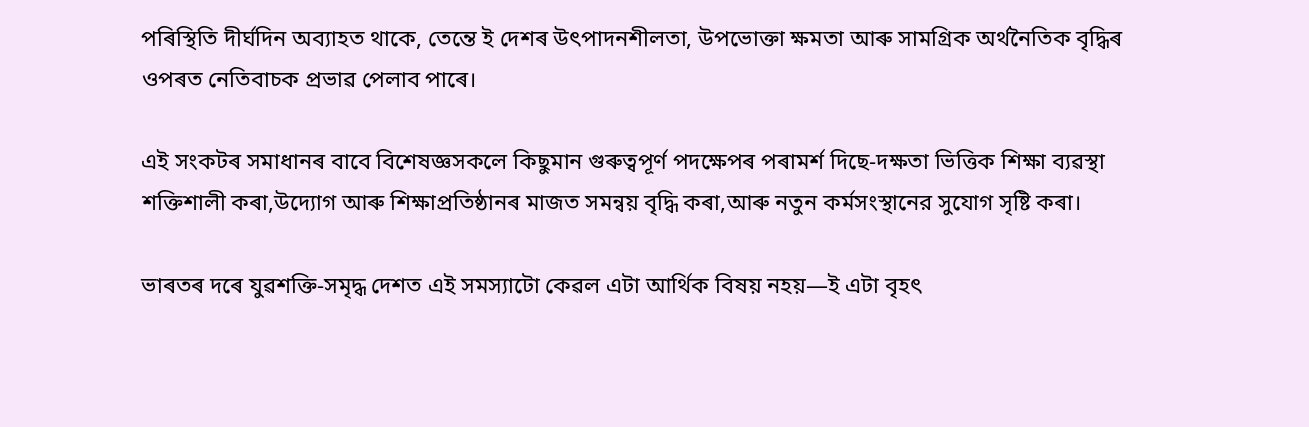পৰিস্থিতি দীৰ্ঘদিন অব্যাহত থাকে, তেন্তে ই দেশৰ উৎপাদনশীলতা, উপভোক্তা ক্ষমতা আৰু সামগ্ৰিক অৰ্থনৈতিক বৃদ্ধিৰ ওপৰত নেতিবাচক প্ৰভাৱ পেলাব পাৰে।

এই সংকটৰ সমাধানৰ বাবে বিশেষজ্ঞসকলে কিছুমান গুৰুত্বপূৰ্ণ পদক্ষেপৰ পৰামৰ্শ দিছে-দক্ষতা ভিত্তিক শিক্ষা ব্যৱস্থা শক্তিশালী কৰা,উদ্যোগ আৰু শিক্ষাপ্ৰতিষ্ঠানৰ মাজত সমন্বয় বৃদ্ধি কৰা,আৰু নতুন কৰ্মসংস্থানের সুযোগ সৃষ্টি কৰা।

ভাৰতৰ দৰে যুৱশক্তি-সমৃদ্ধ দেশত এই সমস্যাটো কেৱল এটা আৰ্থিক বিষয় নহয়—ই এটা বৃহৎ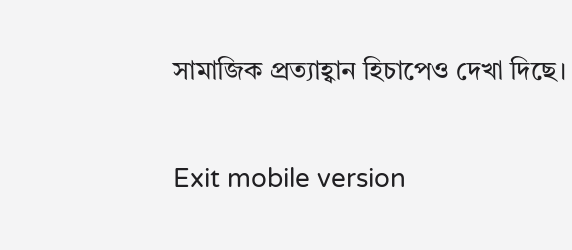সামাজিক প্ৰত্যাহ্বান হিচাপেও দেখা দিছে।

Exit mobile version